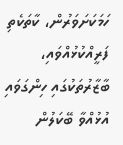ހަމަކަށަވަރުން، ކާތަކެތި ފަރީއްކުޅުއްވައި، ބާޒާރުތަކުގައި ހިންގަވައި އުޅުއްވާ ބޭކަލުން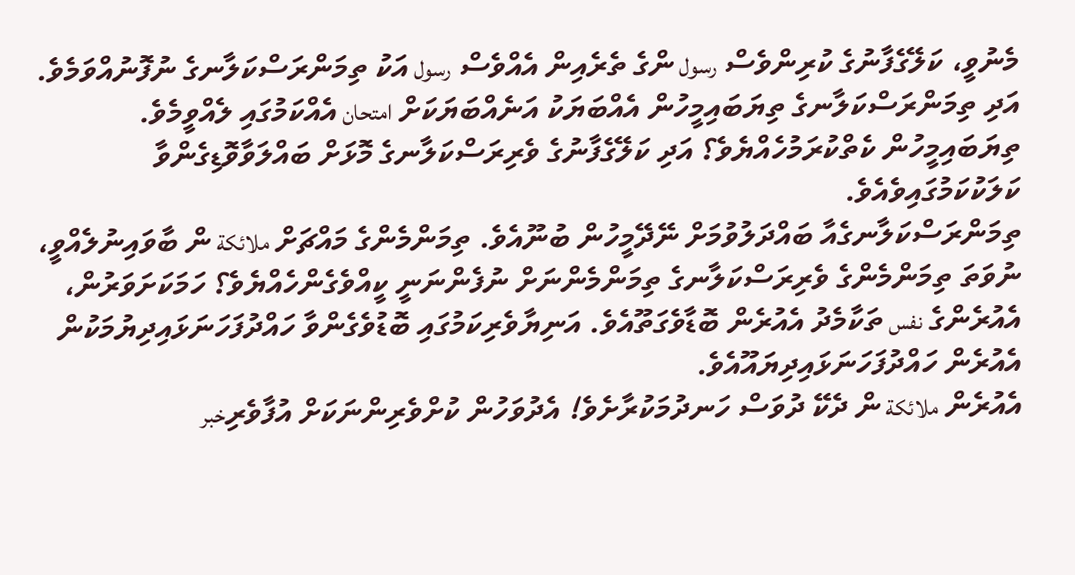މެނުވީ، ކަލޭގެފާނުގެ ކުރިންވެސް رسول ންގެ ތެރެއިން އެއްވެސް رسول އަކު ތިމަންރަސްކަލާނގެ ނުފޮނުއްވަމެވެ. އަދި ތިމަންރަސްކަލާނގެ ތިޔަބައިމީހުން އެއްބަޔަކު އަނެއްބަޔަކަށް امتحان އެއްކަމުގައި ލެއްވީމެވެ. ތިޔަބައިމީހުން ކެތްކުރަމުހެއްޔެވެ؟ އަދި ކަލޭގެފާނުގެ ވެރިރަސްކަލާނގެ މޮޅަށް ބައްލަވާވޮޑިގެންވާ ކަލަކުކަމުގައިވެއެވެ.
ތިމަންރަސްކަލާނގެއާ ބައްދަލުވުމަށް ނޭދޭމީހުން ބުނޫއެވެ. ތިމަންމެންގެ މައްޗަށް ملائكة ން ބާވައިނުލެއްވީ، ނުވަތަ ތިމަންމެންގެ ވެރިރަސްކަލާނގެ ތިމަންމެންނަށް ނުފެންނަނީ ކީއްވެގެންހެއްޔެވެ؟ ހަމަކަށަވަރުން، އެއުރެންގެ نفس ތަކާމެދު އެއުރެން ބޮޑާވެގަތޫއެވެ. އަނިޔާވެރިކަމުގައި ބޮޑުވެގެންވާ ހައްދުފަހަނަޅައިދިޔުމަކުން އެއުރެން ހައްދުފަހަނަޅައިދިޔައޫއެވެ.
އެއުރެން ملائكة ން ދެކޭ ދުވަސް ހަނދުމަކުރާށެވެ! އެދުވަހުން ކުށްވެރިންނަކަށް އުފާވެރިخبر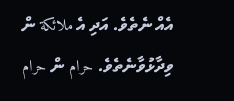އެއް ނެތެވެ. އަދި އެ ملائكة ން ވިދާޅުވާނެތެވެ. حرام ން حرام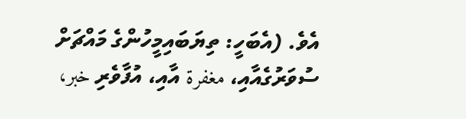އެވެ. (އެބަހީ: ތިޔަބައިމީހުންގެ މައްޗަށް ސުވަރުގެއާއި، مغفرة އާއި، އުފާވެރި خبر،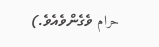حرام ވެގެންވެއެވެ.)